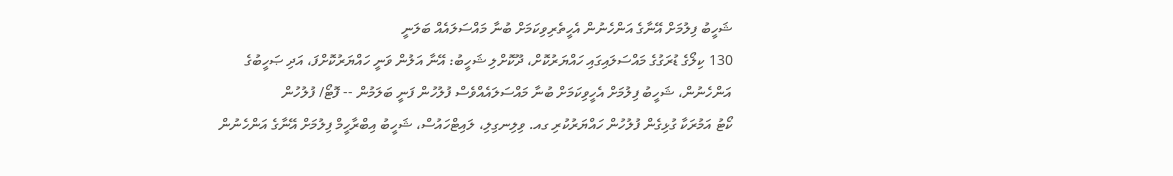ޝަހީބު ފިލުމަށް އޭނާގެ އަންހެނުން އެހީތެރިވިކަމަށް ބުނާ މައްސަލައެއް ބަލަނީ
130 ކިލޯގެ ޑުރަގުގެ މައްސަލައިގައި ހައްޔަރުކޮށް، ދޫކޮށްލި ޝަހީބު: އޭނާ އަލުން ވަނީ ހައްޔަރުކޮށްފަ، އަދި ޞަހީބުގެ އަންހެނުން، ޝަހީބު ފިލުމަށް އެހީވިކަމަށް ބުނާ މައްސަލައެއްވެސް ފުލުހުން ފަނީ ބަލަމުން -- ފޮޓޯ/ ފުލުހުން
ކޯޓު އަމުރަކާ ގުޅިގެން ފުލުހުން ހައްޔަރުކުރި ގއ. ވިލިނގިލި، ލައިޓްހައުސް، ޝަހީބު އިބްރާހީމް ފިލުމަށް އޭނާގެ އަންހެނުން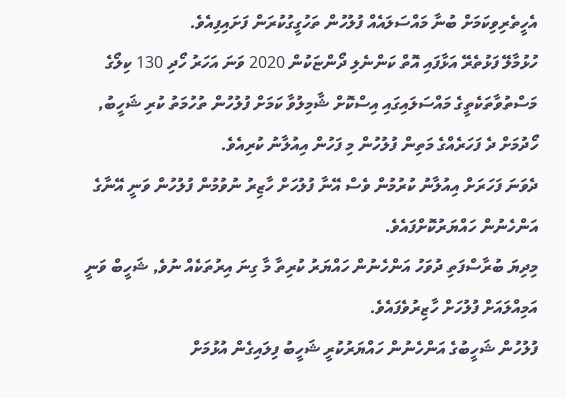އެހީތެރިވިކަމަށް ބުނާ މައްސަލައެއް ފުލުހުން ތަހުގީގުކުރަން ފަށައިފިއެވެ.
ހުޅުމާލޭ ފަޅުތެރޭ އަޅާފައި އޮތް ކަންނެލި ދޯންޏަކުން 2020 ވަނަ އަހަރު ހޯދި 130 ކިލޯގެ މަސްތުވާތަކެތީގެ މައްސަލައިގައި އިސްކޮށް ޝާމިލުވާ ކަމަށް ފުލުހުން ތުހުމަތު ކުރި ޝަހީބު, ހޯދުމަށް ދެ ފަހަރެއްގެ މަތިން ފުލުހުން މި ފަހުން އިއުލާނު ކުރިއެވެ.
ދެވަނަ ފަހަރަށް އިއުލާނު ކުރުމުން ވެސް އޭނާ ފުލުހަށް ހާޒިރު ނުވުމުން ފުލުހުން ވަނީ އޭނާގެ އަންހެނުން ހައްޔަރުކޮށްފައެވެ.
މިދިޔަ ބުރާސްފަތި ދުވަހު އަންހެނުން ހައްޔަރު ކުރިތާ މާ ގިނަ އިރުތަކެއް ނުވެ, ޝަހީބް ވަނީ އަމިއްލައަށް ފުލުހަށް ހާޒިރުވެފައެވެ.
ފުލުހުން ޝަހީބުގެ އަންހެނުން ހައްޔަރުކުރީ ޝަހީބު ފިލައިގެން އުޅުމަށް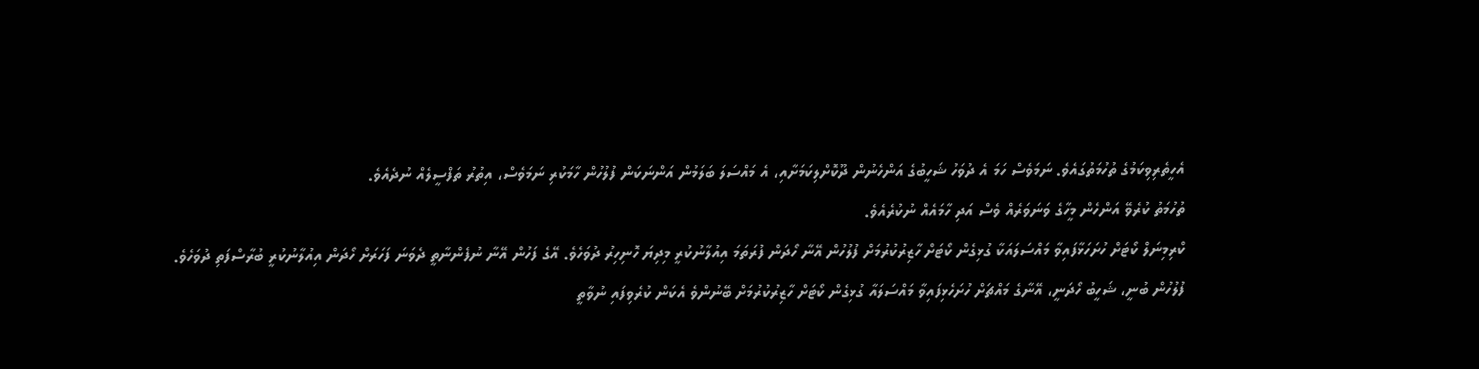އެހީތެރިވިކަމުގެ ތުހުމަތުގައެވެ. ނަމަވެސް ހަމަ އެ ދުވަހު ޝަހީބުގެ އަންހެނުން ދޫކޮށްލިކަމަށާއި، އެ މައްސަލަ ބަލަމުން އަންނަކަން ފުލުހުން ހާމަކުރި ނަމަވެސް، އިތުރު ތަފްސީލެއް ނުދެއެވެ.
ތުހުމަތު ކުރެވޭ އަންހެން މީހާގެ ވަނަވަރެއް ވެސް އަދި ހާމައެއް ނުކުރެއެވެ.
ކްރިމިނަލް ކޯޓަށް ހުށަހަޅާފައިވާ މައްސަލައަކާ ގުޅިގެން ކޯޓަށް ހާޒިރުކުރުމަށް ފުލުހުން އޭނާ ހޯދަން ފުރަތަމަ އިއުލާނުކުރީ މިދިޔަ ހޮނިހިރު ދުވަހެވެ. އޭގެ ފަހުން އޭނާ ނުފެންނާތީ ދެވަނަ ފަހަރަށް ހޯދަން އިއުލާނުކުރީ ބުރާސްފަތި ދުވަހެވެ.
ފުލުހުން ބުނީ، ޝަހީބު ހޯދަނީ، އޭނާގެ މައްޗަށް ހުށަހެޅިފައިވާ މައްސަލައާ ގުޅިގެން ކޯޓަށް ހާޒިރުކުރުމަށް ބޭނުންވެ އެކަން ކުރެވިފައި ނުވާތީ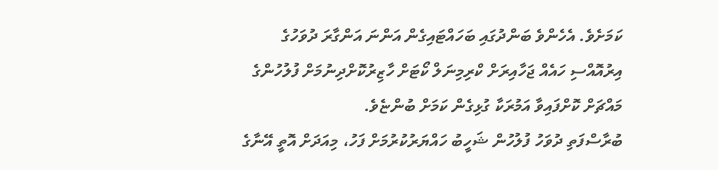ކަމަށެވެ. އެހެންވެ ބަންދުގައި ބަހައްޓައިގެން އަންނަ އަންގާރަ ދުވަހުގެ އިރުއޮއްސި ހައެއް ޖަހާއިރަށް ކްރިމިނަލް ކޯޓަށް ހާޒިރުކޮށްދިނުމަށް ފުލުހުންގެ މައްޗަށް ކޮށްފައިވާ އަމުރަކާ ގުޅިގެން ކަމަށް ބުންޏެވެ.
ބުރާސްފަތި ދުވަހު ފުލުހުން ޝަހީބު ހައްޔަރުކުރުމަށް ފަހު، މިއަދަށް އޮތީ އޭނާގެ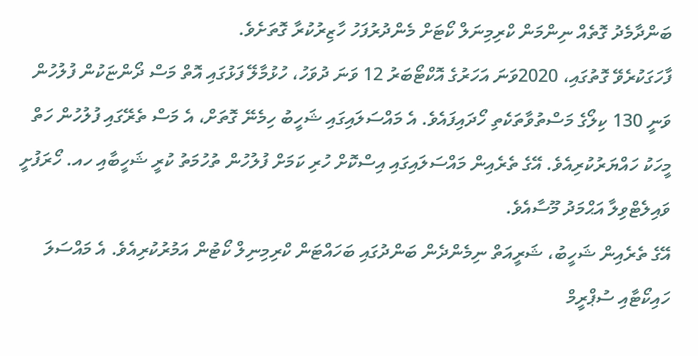ބަންދާމެދު ގޮތެއް ނިންމަން ކްރިމިނަލް ކޯޓަށް މެންދުރުފަހު ހާޒިރުކުރާ ގޮތަށެވެ.
ފާހަގަކުރެވޭ ގޮތުގައި، 2020ވަނަ އަހަރުގެ އޮކްޓޯބަރު 12 ވަނަ ދުވަހު، ހުޅުމާލޭ ފަޅުގައި އޮތް މަސް ދޯންޏަކުން ފުލުހުން ވަނީ 130 ކިލޯގެ މަސްތުވާތަކެތި ހޯދައިފައެވެ. އެ މައްސަލައިގައި ޝަހީބު ހިމެނޭ ގޮތަށް، އެ މަސް ތެރޭގައި ފުލުހުން ހަތް މީހަކު ހައްޔަރުކުރިއެވެ. އޭގެ ތެރެއިން މައްސަލައިގައި އިސްކޮށް ހުރި ކަމަށް ފުލުހުން ތުހުމަތު ކުރީ ޝަހީބާއި ހއ. ހޯރަފުށީ ވައިލެޓްވިލާ އަޙްމަދު މޫސާއެވެ.
އޭގެ ތެރެއިން ޝަހީބު، ޝަރީއަތް ނިމެންދެން ބަންދުގައި ބަހައްޓަން ކްރިމިނިލް ކޯޓުން އަމުރުކުރިއެވެ. އެ މައްސަލަ ހައިކޯޓާއި ސުޕްރީމް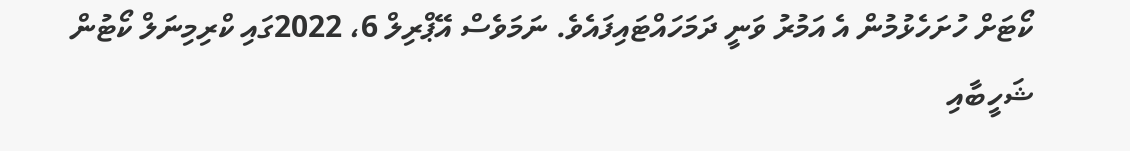ކޯޓަށް ހުށަހެޅުމުން އެ އަމުރު ވަނީ ދަމަހައްޓައިފައެވެ. ނަމަވެސް އޭޕްރިލް 6، 2022ގައި ކްރިމިނަލް ކޯޓުން ޝަހީބާއި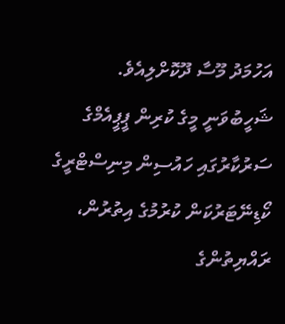އަހުމަދު މޫސާ ދޫކޮށްލިއެވެ.
ޝަހީބުވަނީ މީގެ ކުރިން ޕީޕީއެމްގެ ސަރުކާރުގައި ހައުސިން މިނިސްޓްރީގެ ކޯޑިނޭޓަރުކަން ކުރުމުގެ އިތުރުން، ރައްޔިތުންގެ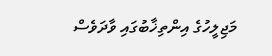މަޖިލީހުގެ އިންތިޚާބުގައި ވާދަވެސް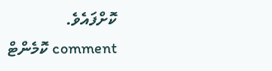ކޮށްފައެވެ.
comment ކޮމެންޓް